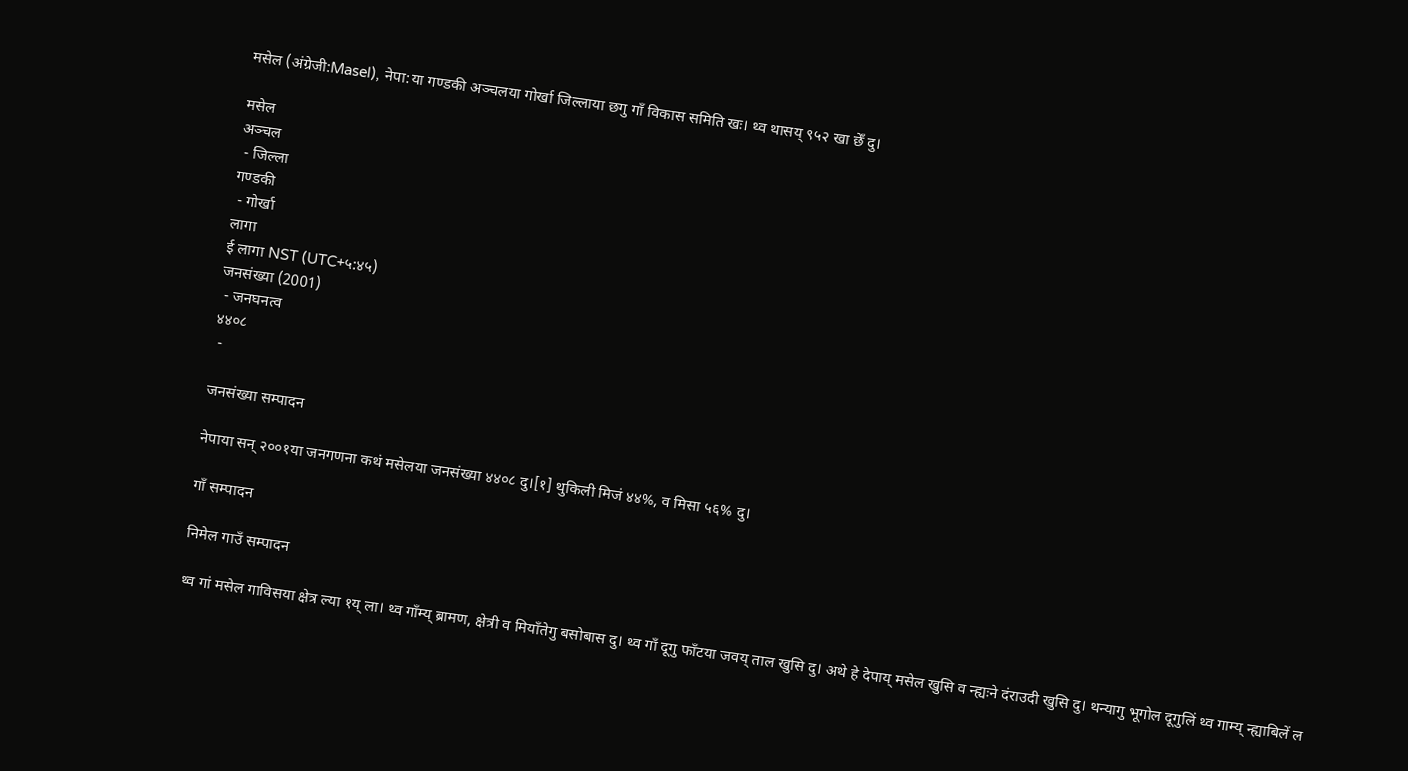मसेल (अंग्रेजी:Masel), नेपा:या गण्डकी अञ्चलया गोर्खा जिल्लाया छगु गाँ विकास समिति खः। थ्व थासय् ९५२ खा छेँ दु।

मसेल
अञ्चल
 - जिल्ला
गण्डकी
 - गोर्खा
लागा
ई लागा NST (UTC+५:४५)
जनसंख्या (2001)
 - जनघनत्व
४४०८
 -

जनसंख्या सम्पादन

नेपाया सन् २००१या जनगणना कथं मसेलया जनसंख्या ४४०८ दु।[१] थुकिली मिजं ४४%, व मिसा ५६% दु।

गाँ सम्पादन

निमेल गाउँ सम्पादन

थ्व गां मसेल गाविसया क्षेत्र ल्या १य् ला। थ्व गाँम्य् ब्रामण, क्षेत्री व मियाँतेगु बसोबास दु। थ्व गाँ दूगु फाँटया जवय्‌ ताल खुसि दु। अथे हे देपाय् मसेल खुसि व न्ह्यःने दंराउदी खुसि दु। थन्यागु भूगोल दूगुलिं थ्व गाम्य्‌ न्ह्याबिलें ल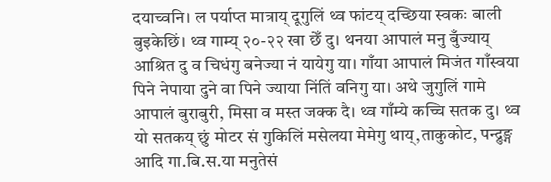दयाच्वनि। ल पर्याप्त मात्राय् दूगुलिं थ्व फांटय् दच्छिया स्वकः बाली बुइकेछिं। थ्व गाम्य्‌ २०-२२ खा छेँ दु। थनया आपालं मनु बुँज्याय् आश्रित दु व चिधंगु बनेज्या नं यायेगु या। गाँया आपालं मिजंत गाँस्वया पिने नेपाया दुने वा पिने ज्याया निंतिं वनिगु या। अथे जुगुलिं गामे आपालं बुराबुरी, मिसा व मस्त जक्क दै। थ्व गाँम्ये कच्चि सतक दु। थ्व यो सतकय् छुं मोटर सं गुकिलिं मसेलया मेमेगु थाय्‌,ताकुकोट, पन्द्रुङ्ग आदि गा.बि.स.या मनुतेसं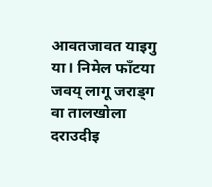आवतजावत याइगु या। निमेल फाँटया जवय् लागू जराड्ग वा तालखोला दराउदीइ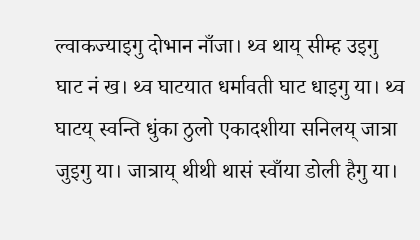ल्वाकज्याइगु दोभान नाँजा। थ्व थाय् सीम्ह उइगु घाट नं ख। थ्व घाटयात धर्मावती घाट धाइगु या। थ्व घाटय् स्वन्ति धुंका ठुलो एकादशीया सनिलय् जात्रा जुइगु या। जात्राय् थीथी थासं स्वाँया डोली हैगु या।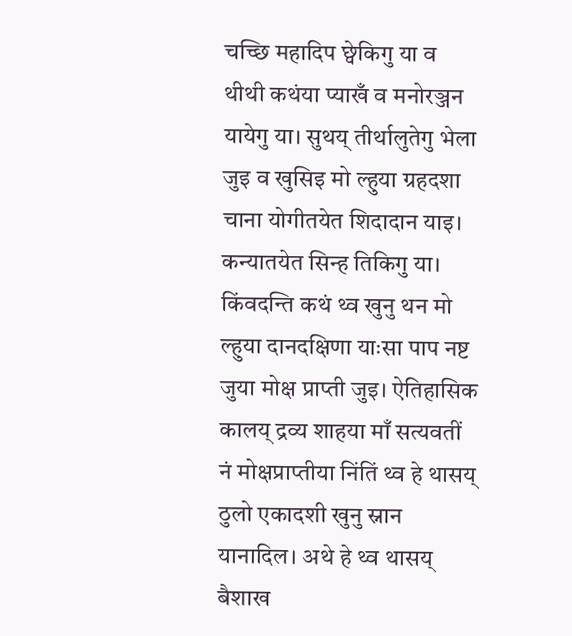चच्छि महादिप छ्वेकिगु या व थीथी कथंया प्याखँ व मनोरञ्जन यायेगु या। सुथय् तीर्थालुतेगु भेला जुइ व खुसिइ मो ल्हुया ग्रहदशा चाना योगीतयेत शिदादान याइ। कन्यातयेत सिन्ह तिकिगु या। किंवदन्ति कथं थ्व खुनु थन मो ल्हुया दानदक्षिणा याःसा पाप नष्ट जुया मोक्ष प्राप्ती जुइ। ऐतिहासिक कालय् द्रव्य शाहया माँ सत्यवतीं नं मोक्षप्राप्तीया निंतिं थ्व हे थासय् ठुलो एकादशी खुनु स्नान यानादिल। अथे हे थ्व थासय् बैशाख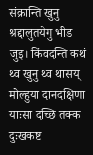संक्रान्ति खुनु श्रद्दालुतयेगु भीड जुइ। किंवदन्ति कथं थ्व खुनु थ्व थासय् मोल्हुया दानदक्षिणा याःसा दच्छि तक्क दुःखकष्ट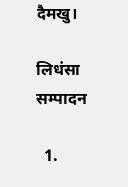दैमखु।

लिधंसा सम्पादन

  1.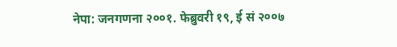नेपा: जनगणना २००१. फेब्रुवरी १९, ई सं २००७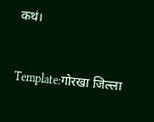कथं।


Template:गोरखा जिल्ला